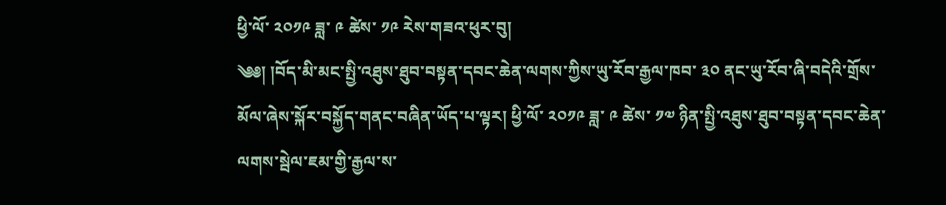ཕྱི་ལོ་ ༢༠༡༩ ཟླ་ ༩ ཚེས་ ༡༩ རེས་གཟའ་ཕུར་བུ།
༄༅། །བོད་མི་མང་སྤྱི་འཐུས་ཐུབ་བསྟན་དབང་ཆེན་ལགས་ཀྱིས་ཡུ་རོབ་རྒྱལ་ཁབ་ ༣༠ ནང་ཡུ་རོབ་ཞི་བདེའི་གྲོས་མོལ་ཞེས་སྐོར་བསྐྱོད་གནང་བཞིན་ཡོད་པ་ལྟར། ཕྱི་ལོ་ ༢༠༡༩ ཟླ་ ༩ ཚེས་ ༡༧ ཉིན་སྤྱི་འཐུས་ཐུབ་བསྟན་དབང་ཆེན་ལགས་སྦེལ་ཇམ་གྱི་རྒྱལ་ས་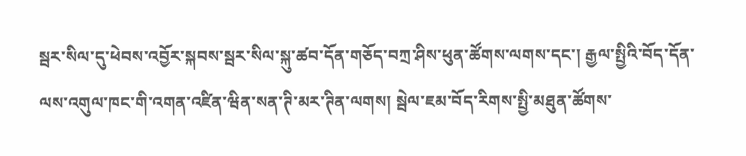སྦར་སིལ་དུ་ཕེབས་འབྱོར་སྐབས་སྦར་སིལ་སྐུ་ཚབ་དོན་གཅོད་བཀྲ་ཤིས་ཕུན་ཚོགས་ལགས་དང་། རྒྱལ་སྤྱིའི་བོད་དོན་ལས་འགུལ་ཁང་གི་འགན་འཛིན་ཝིན་སན་ཊི་མར་ཊིན་ལགས། སྦེལ་ཇམ་བོད་རིགས་སྤྱི་མཐུན་ཚོགས་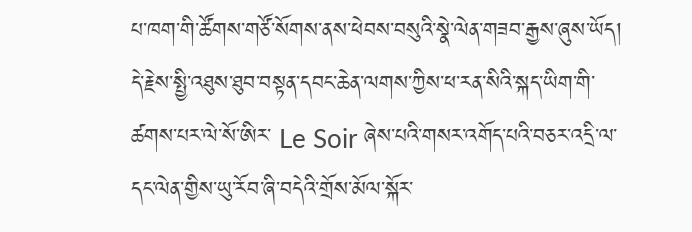པ་ཁག་གི་ཚོགས་གཙོ་སོགས་ནས་ཕེབས་བསུའི་སྣེ་ལེན་གཟབ་རྒྱས་ཞུས་ཡོད།
དེ་རྗེས་སྤྱི་འཐུས་ཐུབ་བསྟན་དབང་ཆེན་ལགས་ཀྱིས་ཕ་རན་སིའི་སྐད་ཡིག་གི་ཚགས་པར་ལེ་སོ་ཨིར་ Le Soir ཞེས་པའི་གསར་འགོད་པའི་བཅར་འདྲི་ལ་དང་ལེན་གྱིས་ཡུ་རོབ་ཞི་བདེའི་གྲོས་མོལ་སྐོར་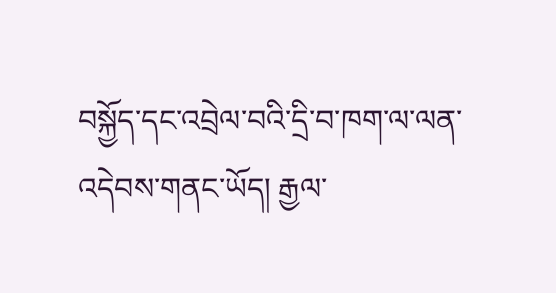བསྐྱོད་དང་འབྲེལ་བའི་དྲི་བ་ཁག་ལ་ལན་འདེབས་གནང་ཡོད། རྒྱལ་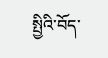སྤྱིའི་བོད་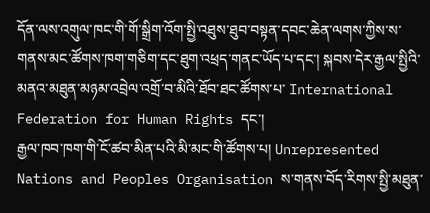དོན་ལས་འགུལ་ཁང་གི་གོ་སྒྲིག་འོག་སྤྱི་འཐུས་ཐུབ་བསྟན་དབང་ཆེན་ལགས་ཀྱིས་ས་གནས་མང་ཚོགས་ཁག་གཅིག་དང་ཐུག་འཕྲད་གནང་ཡོད་པ་དང་། སྐབས་དེར་རྒྱལ་སྤྱིའི་མནའ་མཐུན་མཉམ་འབྲེལ་འགྲོ་བ་མིའི་ཐོབ་ཐང་ཚོགས་པ་ International Federation for Human Rights དང་།
རྒྱལ་ཁབ་ཁག་གི་ངོ་ཚབ་མིན་པའི་མི་མང་གི་ཚོགས་པ། Unrepresented Nations and Peoples Organisation ས་གནས་བོད་རིགས་སྤྱི་མཐུན་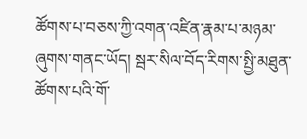ཚོགས་པ་བཅས་ཀྱི་འགན་འཛིན་རྣམ་པ་མཉམ་ཞུགས་གནང་ཡོད། སྦར་སིལ་བོད་རིགས་སྤྱི་མཐུན་ཚོགས་པའི་གོ་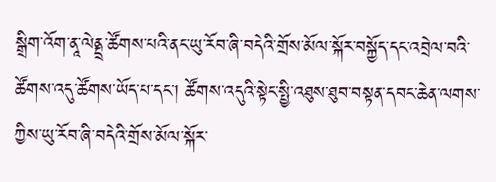སྒྲིག་འོག་ནཱ་ལེནྡྲ་ཚོགས་པའི་ནང་ཡུ་རོབ་ཞི་བདེའི་གྲོས་མོལ་སྐོར་བསྐྱོད་དང་འབྲེལ་བའི་ཚོགས་འདུ་ཚོགས་ཡོད་པ་དང་། ཚོགས་འདུའི་སྟེང་སྤྱི་འཐུས་ཐུབ་བསྟན་དབང་ཆེན་ལགས་ཀྱིས་ཡུ་རོབ་ཞི་བདེའི་གྲོས་མོལ་སྐོར་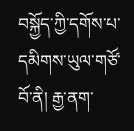བསྐྱོད་ཀྱི་དགོས་པ་དམིགས་ཡུལ་གཙོ་བོ་ནི། རྒྱ་ནག་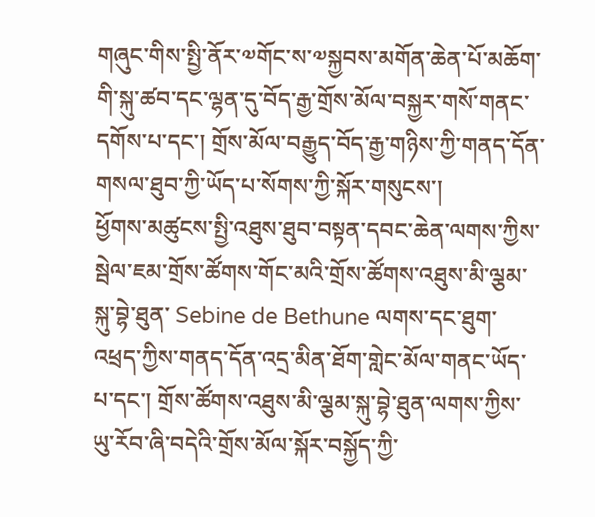གཞུང་གིས་སྤྱི་ནོར་༧གོང་ས་༧སྐྱབས་མགོན་ཆེན་པོ་མཆོག་གི་སྐུ་ཚབ་དང་ལྷན་དུ་བོད་རྒྱ་གྲོས་མོལ་བསྐྱར་གསོ་གནང་དགོས་པ་དང་། གྲོས་མོལ་བརྒྱུད་བོད་རྒྱ་གཉིས་ཀྱི་གནད་དོན་གསལ་ཐུབ་ཀྱི་ཡོད་པ་སོགས་ཀྱི་སྐོར་གསུངས་།
ཕྱོགས་མཚུངས་སྤྱི་འཐུས་ཐུབ་བསྟན་དབང་ཆེན་ལགས་ཀྱིས་སྦེལ་ཇམ་གྲོས་ཚོགས་གོང་མའི་གྲོས་ཚོགས་འཐུས་མི་ལྕམ་སྐུ་བྷེ་ཐུན་ Sebine de Bethune ལགས་དང་ཐུག་འཕྲད་ཀྱིས་གནད་དོན་འདྲ་མིན་ཐོག་གླེང་མོལ་གནང་ཡོད་པ་དང་། གྲོས་ཚོགས་འཐུས་མི་ལྕམ་སྐུ་བྷེ་ཐུན་ལགས་ཀྱིས་ཡུ་རོབ་ཞི་བདེའི་གྲོས་མོལ་སྐོར་བསྐྱོད་ཀྱི་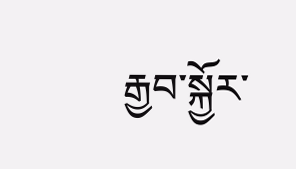རྒྱབ་སྐྱོར་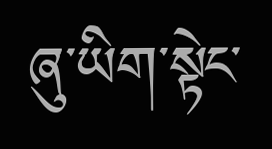ཞུ་ཡིག་སྟེང་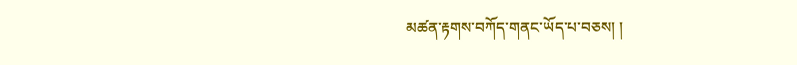མཚན་རྟགས་བཀོད་གནང་ཡོད་པ་བཅས། །